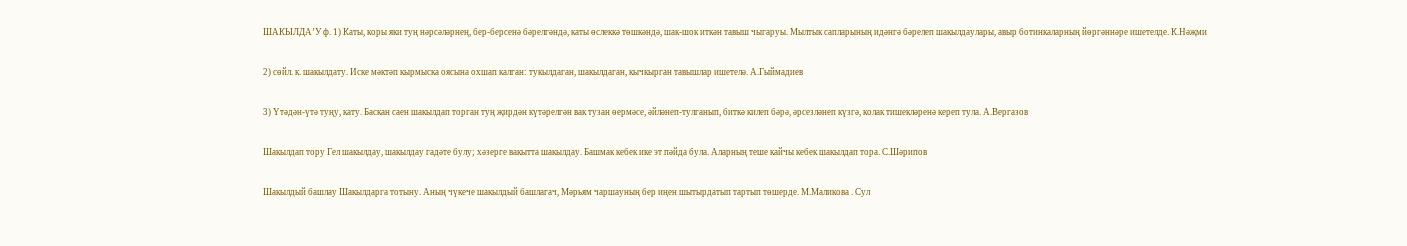ШАКЫЛДА’У ф. 1) Каты, коры яки туң нәрсәләрнең, бер-берсенә бәрелгәндә, каты өслеккә төшкәндә, шак-шок иткән тавыш чыгаруы. Мылтык сапларының идәнгә бәрелеп шакылдаулары, авыр ботинкаларның йөргәннәре ишетелде. К.Нәҗми

2) сөйл. к. шакылдату. Иске мәктәп кырмыска оясына охшап калган: тукылдаган, шакылдаган, кычкырган тавышлар ишетелә. А.Гыймадиев

3) Үтәдән-үтә туңу, кату. Баскан саен шакылдап торган туң җирдән күтәрелгән вак тузан өермәсе, әйләнеп-тулганып, биткә килеп бәрә, әрсезләнеп күзгә, колак тишекләренә кереп тула. А.Вергазов

Шакылдап тору Гел шакылдау, шакылдау гадәте булу; хәзерге вакытта шакылдау. Башмак кебек ике эт пәйда була. Аларның теше кайчы кебек шакылдап тора. С.Шәрипов

Шакылдый башлау Шакылдарга тотыну. Аның чүкече шакылдый башлагач, Мәрьям чаршауның бер иңен шытырдатып тартып төшерде. М.Маликова . Сул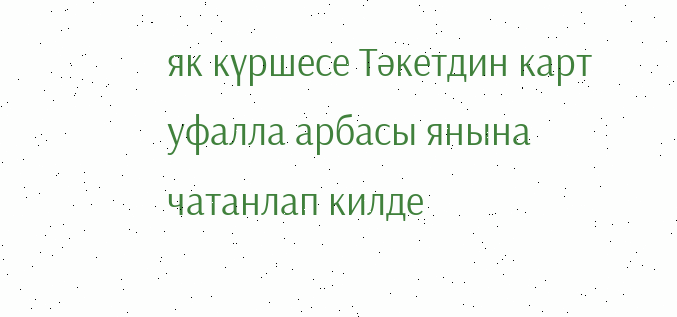як күршесе Тәкетдин карт уфалла арбасы янына чатанлап килде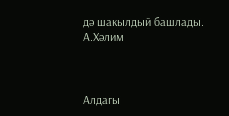дә шакылдый башлады. А.Хәлим



Алдагы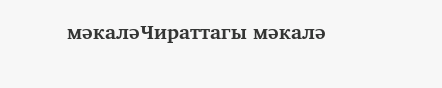мәкаләЧираттагы мәкалә